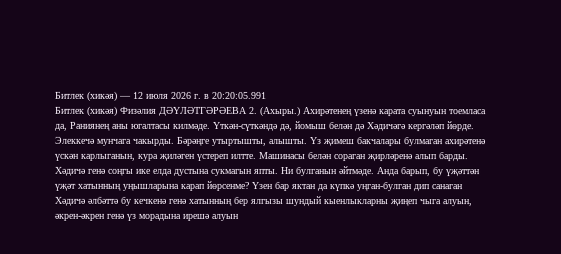Битлек (хикәя) — 12 июля 2026 г. в 20:20:05.991
Битлек (хикәя) Физәлия ДӘҮЛӘТГӘРӘЕВА 2. (Ахыры.) Ахирәтенең үзенә карата суынуын тоемласа да, Раниянең аны югалтасы килмәде. Үткән-сүткәндә дә, йомыш белән дә Хәдичәгә кергәләп йөрде. Элеккечә мунчага чакырды. Бәрәңге утыртышты, алышты. Үз җимеш бакчалары булмаган ахирәтенә үскән карлыганын, кура җиләген үстереп илтте. Машинасы белән сораган җирләренә алып барды. Хәдичә генә соңгы ике елда дустына сукмагын япты. Ни булганын әйтмәде. Анда барып, бу үҗәттән үҗәт хатынның уңышларына карап йөрсенме? Үзен бар яктан да күпкә уңган-булган дип санаган Хәдичә әлбәттә бу кечкенә генә хатынның бер ялгызы шундый кыенлыкларны җиңеп чыга алуын, әкрен-әкрен генә үз морадына ирешә алуын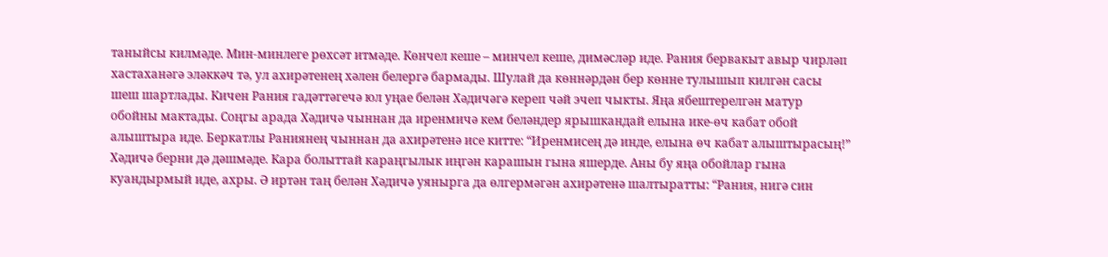таныйсы килмәде. Мин-минлеге рөхсәт итмәде. Көнчел кеше – минчел кеше, димәсләр иде. Рания бервакыт авыр чирләп хастаханәгә эләккәч тә, ул ахирәтенең хәлен белергә бармады. Шулай да көннәрдән бер көнне тулышып килгән сасы шеш шартлады. Кичен Рания гадәттәгечә юл уңае белән Хәдичәгә кереп чәй эчеп чыкты. Яңа ябештерелгән матур обойны мактады. Соңгы арада Хәдичә чыннан да иренмичә кем беләндер ярышкандай елына ике-өч кабат обой алыштыра иде. Беркатлы Раниянең чыннан да ахирәтенә исе китте: “Иренмисең дә инде, елына өч кабат алыштырасың!” Хәдичә берни дә дәшмәде. Кара болыттай караңгылык иңгән карашын гына яшерде. Аны бу яңа обойлар гына куандырмый иде, ахры. Ә иртән таң белән Хәдичә уянырга да өлгермәгән ахирәтенә шалтыратты: “Рания, нигә син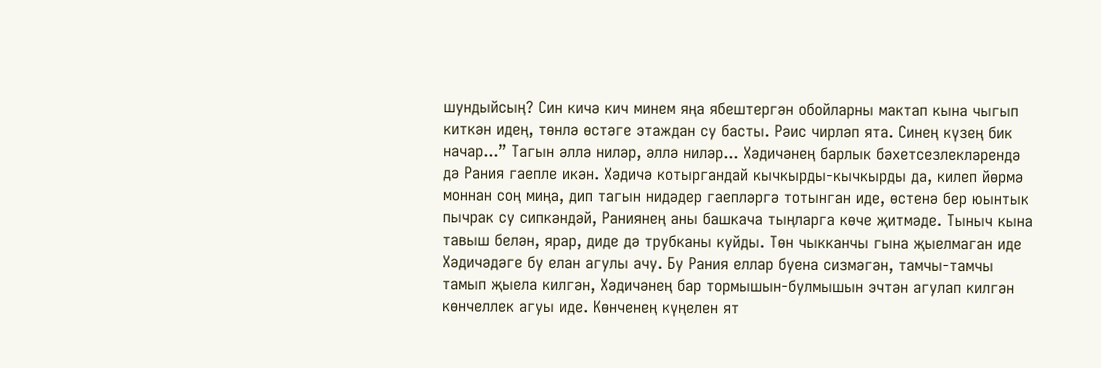шундыйсың? Син кичә кич минем яңа ябештергән обойларны мактап кына чыгып киткән идең, төнлә өстәге этаждан су басты. Рәис чирләп ята. Синең күзең бик начар...” Тагын әллә ниләр, әллә ниләр... Хәдичәнең барлык бәхетсезлекләрендә дә Рания гаепле икән. Хәдичә котыргандай кычкырды-кычкырды да, килеп йөрмә моннан соң миңа, дип тагын нидәдер гаепләргә тотынган иде, өстенә бер юынтык пычрак су сипкәндәй, Раниянең аны башкача тыңларга көче җитмәде. Тыныч кына тавыш белән, ярар, диде дә трубканы куйды. Төн чыкканчы гына җыелмаган иде Хәдичәдәге бу елан агулы ачу. Бу Рания еллар буена сизмәгән, тамчы-тамчы тамып җыела килгән, Хәдичәнең бар тормышын-булмышын эчтән агулап килгән көнчеллек агуы иде. Көнченең күңелен ят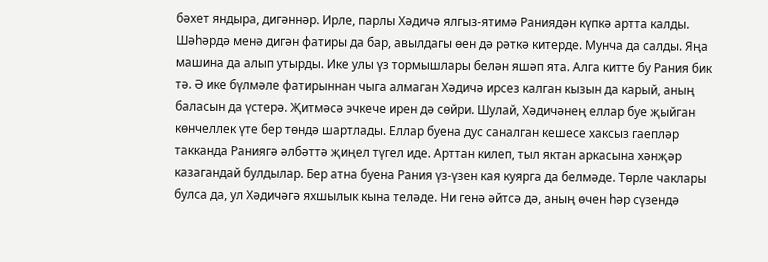бәхет яндыра, дигәннәр. Ирле, парлы Хәдичә ялгыз-ятимә Раниядән күпкә артта калды. Шәһәрдә менә дигән фатиры да бар, авылдагы өен дә рәткә китерде. Мунча да салды. Яңа машина да алып утырды. Ике улы үз тормышлары белән яшәп ята. Алга китте бу Рания бик тә. Ә ике бүлмәле фатирыннан чыга алмаган Хәдичә ирсез калган кызын да карый, аның баласын да үстерә. Җитмәсә эчкече ирен дә сөйри. Шулай, Хәдичәнең еллар буе җыйган көнчеллек үте бер төндә шартлады. Еллар буена дус саналган кешесе хаксыз гаепләр такканда Раниягә әлбәттә җиңел түгел иде. Арттан килеп, тыл яктан аркасына хәнҗәр казагандай булдылар. Бер атна буена Рания үз-үзен кая куярга да белмәде. Төрле чаклары булса да, ул Хәдичәгә яхшылык кына теләде. Ни генә әйтсә дә, аның өчен һәр сүзендә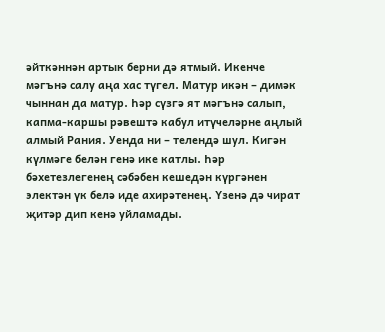әйткәннән артык берни дә ятмый. Икенче мәгънә салу аңа хас түгел. Матур икән – димәк чыннан да матур. Һәр сүзгә ят мәгънә салып, капма-каршы рәвештә кабул итүчеләрне аңлый алмый Рания. Уенда ни – телендә шул. Кигән күлмәге белән генә ике катлы. Һәр бәхетезлегенең сәбәбен кешедән күргәнен электән үк белә иде ахирәтенең. Үзенә дә чират җитәр дип кенә уйламады.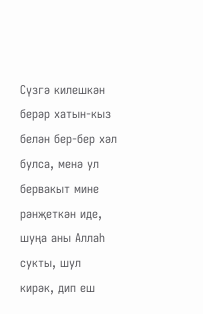Сүзгә килешкән берәр хатын-кыз белән бер-бер хәл булса, менә ул бервакыт мине рәнҗеткән иде, шуңа аны Аллаһ сукты, шул кирәк, дип еш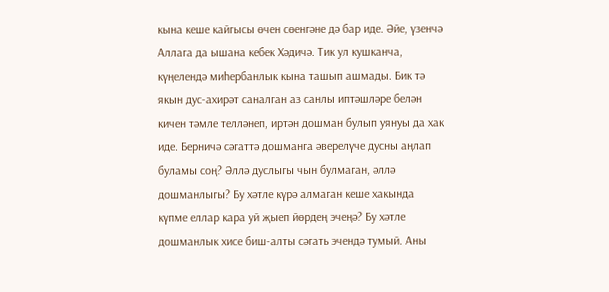кына кеше кайгысы өчен сөенгәне дә бар иде. Әйе, үзенчә Аллага да ышана кебек Хәдичә. Тик ул кушканча, күңелендә миһербанлык кына ташып ашмады. Бик тә якын дус-ахирәт саналган аз санлы иптәшләре белән кичен тәмле телләнеп, иртән дошман булып уянуы да хак иде. Берничә сәгаттә дошманга әверелүче дусны аңлап буламы соң? Әллә дуслыгы чын булмаган, әллә дошманлыгы? Бу хәтле күрә алмаган кеше хакында күпме еллар кара уй җыеп йөрдең эчеңә? Бу хәтле дошманлык хисе биш-алты сәгать эчендә тумый. Аны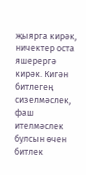җыярга кирәк, ничектер оста яшерергә кирәк. Кигән битлегең сизелмәслек, фаш ителмәслек булсын өчен битлек